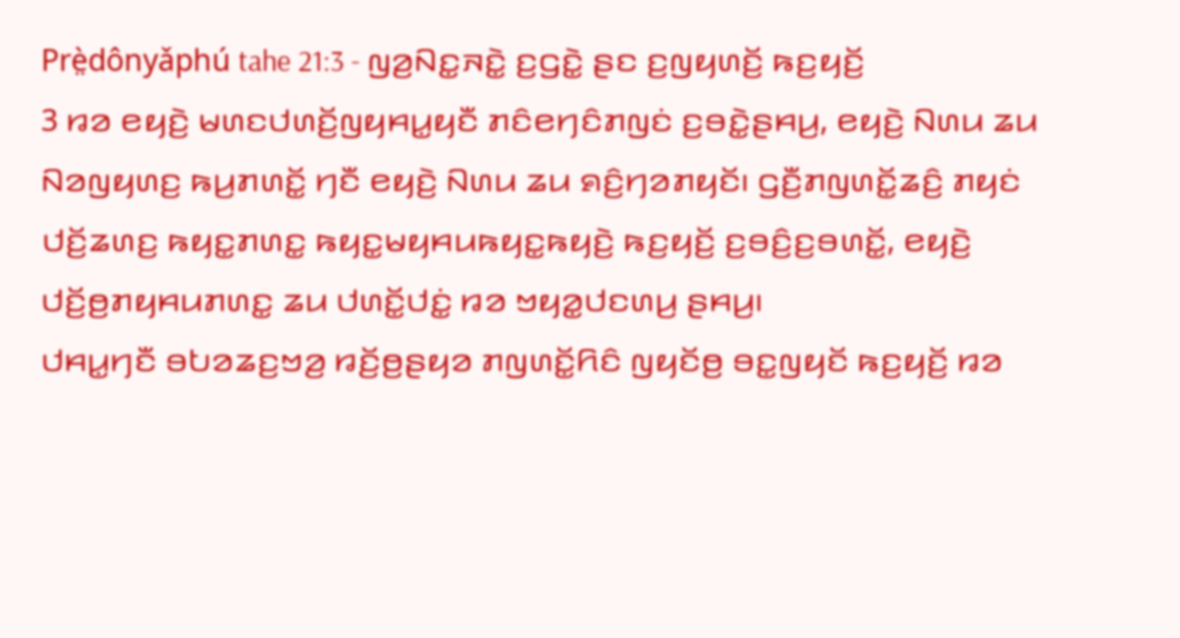Prè̤dônyǎphú tahe 21:3 - ꤜꤤ꤬ꤡꤢ꤭ꤏꤢꤧ꤭ ꤢ꤬ꤞꤢꤧ꤭ ꤔꤢ ꤢ꤬ꤜꤟꤛꤢꤩ꤬ ꤒꤢ꤬ꤟꤢꤩ꤬
3 ꤙꤤ ꤕꤟꤢꤧ꤬ ꤗꤛꤢꤓꤛꤢꤩ꤬ꤜꤟꤌꤣ꤭ꤟꤢꤪ ꤊꤢꤨꤕꤚꤢꤨꤊꤜꤢꤦ ꤢ꤬ꤋꤢꤧ꤭ꤔꤌꤣ꤬, ꤕꤟꤢꤧ꤬ ꤡꤛꤣ ꤘꤣ ꤡꤤꤜꤟꤛꤢ꤬ ꤒꤣ꤬ꤊꤛꤢꤩ꤭ ꤚꤢꤪ ꤕꤟꤢꤧ꤬ ꤡꤛꤣ ꤘꤣ ꤎꤢꤨ꤬ꤚꤤꤊꤟꤢꤩ꤯ ꤞꤢꤪ꤬ꤊꤜꤛꤢꤩ꤭ꤘꤢꤨ꤬ ꤊꤟꤢꤦ ꤓꤢꤩ꤬ꤘꤛꤢ꤬ ꤒꤟꤢ꤭ꤊꤛꤢ꤭ ꤒꤟꤢ꤭ꤗꤟꤌꤣꤒꤟꤢ꤭ꤒꤟꤢꤧ꤬ ꤒꤢ꤬ꤟꤢꤩ꤬ ꤢ꤬ꤋꤢꤨ꤬ꤢ꤬ꤋꤛꤢꤩ꤭, ꤕꤟꤢꤧ꤬ ꤓꤢꤩ꤬ꤥ꤬ꤊꤟꤌꤣꤊꤛꤢ꤭ ꤘꤣ ꤓꤛꤢꤩ꤭ꤓꤢꤦ꤭ ꤙꤤ ꤠꤟꤤ꤭ꤓꤢꤛꤣ꤬ ꤔꤌꤣ꤬꤯
ꤓꤌꤣ꤭ꤚꤢꤪ ꤋꤝꤤꤘꤢ꤬ꤠꤤ꤬ ꤙꤢꤩ꤬ꤥ꤬ꤔꤟꤤ ꤊꤜꤛꤢꤩ꤭ꤖꤢꤨ ꤜꤟꤢꤩꤥ꤬ ꤋꤢ꤭ꤜꤟꤢꤩ ꤒꤢ꤬ꤟꤢꤩ꤬ ꤙꤤ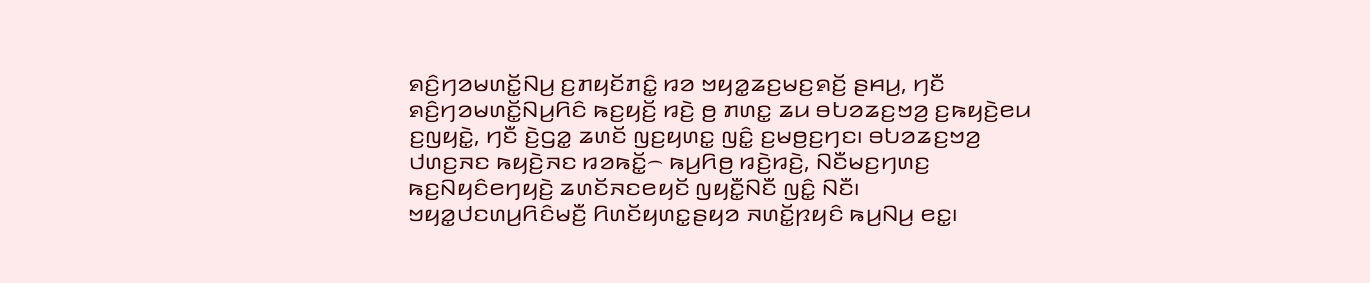ꤎꤢꤨ꤬ꤚꤤꤗꤛꤢꤩ꤭ꤡꤣ꤬ ꤢ꤬ꤊꤟꤢꤩꤊꤢꤨ꤭ ꤙꤤ ꤠꤟꤤ꤭ꤘꤢ꤬ꤗꤢ꤬ꤎꤢꤩ꤬ ꤔꤌꤣ꤬, ꤚꤢꤪ ꤎꤢꤨ꤬ꤚꤤꤗꤛꤢꤩ꤭ꤡꤣ꤬ꤖꤢꤨ ꤒꤢ꤬ꤟꤢꤩ꤬ ꤙꤢꤧ꤬ ꤥ꤬ ꤊꤛꤢ꤭ ꤘꤣ ꤋꤝꤤꤘꤢ꤬ꤠꤤ꤬ ꤢ꤬ꤒꤟꤢꤧ꤬ꤕꤣ ꤢ꤬ꤜꤟꤢꤧ꤭, ꤚꤢꤪ ꤢꤧ꤬ꤞꤤ꤭ ꤘꤛꤢꤩ ꤜꤢ꤬ꤟꤛꤢ꤭ ꤜꤢꤨ꤭ ꤢ꤬ꤗꤥ꤬ꤢ꤬ꤚꤢ꤯ ꤋꤝꤤꤘꤢ꤬ꤠꤤ꤬ ꤓꤛꤢ꤬ꤏꤢ ꤒꤟꤢꤧ꤬ꤏꤢ ꤙꤤꤒꤢꤩ꤭꤮ ꤒꤣ꤬ꤖꤥ꤬ ꤙꤢꤧ꤬ꤙꤢꤧ꤬, ꤡꤢꤪꤗꤢ꤬ꤚꤛꤢ꤬ ꤒꤢ꤬ꤡꤟꤢꤨꤕꤚꤟꤢꤧ꤬ ꤘꤛꤢꤩꤏꤢꤕꤟꤢꤩ ꤜꤟꤢꤪ꤭ꤡꤢꤪ ꤜꤢꤨ꤭ ꤡꤢꤪ꤯
ꤠꤟꤤ꤭ꤓꤢꤛꤣ꤬ꤖꤢꤨꤗꤢꤪ꤬ ꤖꤛꤢꤩꤟꤛꤢ꤭ꤔꤟꤤ ꤏꤛꤢꤩ꤭ꤐꤟꤢꤨ ꤒꤣ꤬ꤡꤣ꤬ ꤕꤢ꤭꤯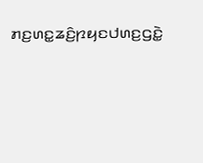ꤊꤢ꤬ꤛꤢ꤭ꤘꤢꤨ꤬ꤐꤟꤢꤓꤛꤢ꤬ꤞꤢꤧ꤭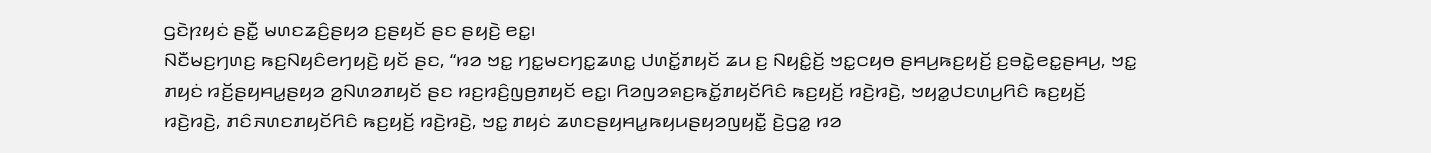ꤞꤢꤧꤐꤟꤢꤦ ꤔꤢꤪ꤭ ꤗꤛꤢꤘꤢꤨ꤬ꤔꤟꤤ ꤢ꤬ꤔꤟꤢꤩ ꤔꤢ ꤔꤟꤢꤧ꤬ ꤕꤢ꤭꤯
ꤡꤢꤪꤗꤢ꤬ꤚꤛꤢ꤬ ꤒꤢ꤬ꤡꤟꤢꤨꤕꤚꤟꤢꤧ꤬ ꤟꤢꤩ ꤔꤢ, “ꤙꤤ ꤠꤢ꤭ ꤚꤢ꤭ꤗꤢꤚꤢ꤭ꤘꤛꤢ꤭ ꤓꤛꤢꤩ꤭ꤊꤟꤢꤩ ꤘꤣ ꤢ꤬ ꤡꤟꤢꤨ꤭ꤢꤩ꤬ ꤠꤢ꤭ꤍꤟꤥ ꤔꤌꤣ꤬ꤒꤢ꤬ꤟꤢꤩ꤬ ꤢ꤬ꤋꤢꤧ꤭ꤕꤢ꤭ꤔꤌꤣ꤬, ꤠꤢ꤭ ꤊꤟꤢꤦ ꤙꤢꤩ꤬ꤔꤟꤌꤣ꤭ꤔꤟꤤ ꤤ꤬ꤡꤛꤤꤊꤟꤢꤩ ꤔꤢ ꤙꤢ꤬ꤙꤢꤨ꤬ꤜꤥ꤬ꤊꤟꤢꤩ ꤕꤢ꤭꤯ ꤖꤤꤜꤤꤎꤢ꤬ꤒꤢꤩ꤭ꤊꤟꤢꤩꤖꤢꤨ ꤒꤢ꤬ꤟꤢꤩ꤬ ꤙꤢꤧ꤬ꤙꤢꤧ꤬, ꤠꤟꤤ꤭ꤓꤢꤛꤣ꤬ꤖꤢꤨ ꤒꤢ꤬ꤟꤢꤩ꤬ ꤙꤢꤧ꤬ꤙꤢꤧ꤬, ꤊꤢꤨꤏꤛꤢꤊꤟꤢꤩꤖꤢꤨ ꤒꤢ꤬ꤟꤢꤩ꤬ ꤙꤢꤧ꤬ꤙꤢꤧ꤬, ꤠꤢ꤭ ꤊꤟꤢꤦ ꤘꤛꤢꤔꤟꤌꤣ꤭ꤒꤟꤣꤔꤟꤤꤜꤟꤢꤪ꤭ ꤢꤧ꤬ꤞꤤ꤭ ꤙꤤ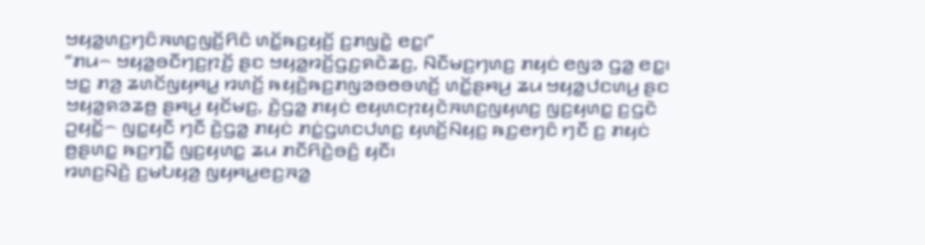ꤠꤟꤤ꤭ꤛꤢ꤬ꤚꤢꤨꤏꤛꤢ꤬ꤜꤢꤩ꤬ꤖꤢꤨ ꤛꤢꤩ꤭ꤒꤢ꤬ꤟꤢꤩ꤬ ꤢ꤬ꤊꤜꤢꤧ꤭ ꤕꤢ꤭꤯”
“ꤊꤣ꤮ ꤠꤟꤤ꤭ꤋꤢꤪꤚꤢ꤬ꤐꤢꤩ꤬ ꤔꤢ ꤠꤟꤤ꤭ꤙꤢꤩ꤬ꤞꤢ꤬ꤎꤢꤧꤘꤢ꤬, ꤡꤢꤪꤗꤢ꤬ꤚꤛꤢ꤬ ꤊꤟꤢꤦ ꤕꤜꤤ ꤞꤤ꤭ ꤕꤢ꤭꤯ ꤠꤢ꤭ ꤊꤤ꤬ ꤘꤛꤢꤩꤜꤟꤌꤣ꤭ ꤙꤛꤢꤩ꤬ ꤒꤟꤢꤧ꤬ꤒꤢ꤬ꤊꤜꤤꤋꤥꤋꤛꤢꤩ꤬ ꤛꤢꤩ꤭ꤔꤌꤣ꤬ ꤘꤣ ꤠꤟꤤ꤭ꤓꤢꤛꤣ꤬ ꤔꤢ ꤠꤟꤤ꤭ꤎꤤꤘꤥ꤬ ꤔꤌꤣ꤬ ꤟꤢꤩꤗꤢ꤬, ꤢꤧ꤬ꤞꤤ꤭ ꤊꤟꤢꤦ ꤕꤟꤛꤢꤐꤟꤢꤧꤏꤛꤢ꤬ꤜꤟꤛꤢ꤬ ꤜꤢ꤬ꤟꤛꤢ꤭ ꤢ꤬ꤞꤢꤧ ꤑꤟꤢꤩ꤭꤮ ꤜꤢ꤭ꤟꤢꤪ ꤚꤢꤪ ꤢꤧ꤬ꤞꤤ꤭ ꤊꤟꤢꤦ ꤊꤢꤦ꤭ꤞꤛꤢꤓꤛꤢ꤬ ꤟꤛꤢꤩ꤬ꤡꤟꤢ꤬ ꤒꤢ꤬ꤕꤚꤢꤨ ꤚꤢꤪ ꤢ꤬ ꤊꤟꤢꤦ ꤥ꤬ꤔꤛꤢ꤭ ꤒꤢ꤬ꤚꤢꤪ꤭ ꤜꤢ꤬ꤟꤛꤢ꤭ ꤘꤣ ꤊꤢꤪꤖꤢꤧ꤬ꤋꤢꤨ꤬ ꤟꤢꤪ꤯
ꤙꤛꤢ꤬ꤡꤢꤧ꤬ ꤢ꤬ꤗꤝꤟꤤ꤬ ꤜꤟꤌꤣ꤭ꤕꤢ꤬ꤏꤤ꤭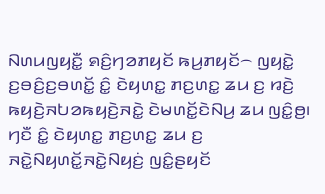ꤡꤛꤣꤜꤟꤢꤪ꤭ ꤎꤢꤨ꤬ꤚꤤꤊꤟꤢꤩ ꤒꤣ꤬ꤊꤟꤢꤩ꤮ ꤜꤟꤢꤧ꤭ ꤢ꤬ꤋꤢꤨ꤬ꤢ꤬ꤋꤛꤢꤩ꤭ ꤢꤨ꤭ ꤢꤧꤟꤛꤢ꤭ ꤊꤢ꤬ꤛꤢ꤭ ꤘꤣ ꤢ꤬ ꤙꤢꤧ꤬ ꤒꤟꤢꤧ꤬ꤏꤝꤤꤒꤟꤢꤧ꤬ꤏꤢꤧ꤭ ꤢꤧꤗꤛꤢꤩ꤭ꤢꤧꤡꤣ꤬ ꤘꤣ ꤜꤢꤨ꤭ꤥ꤬꤯ ꤚꤢꤪ ꤢꤨ꤭ ꤢꤧꤟꤛꤢ꤭ ꤊꤢ꤬ꤛꤢ꤭ ꤘꤣ ꤢ꤬ ꤏꤢꤧ꤭ꤡꤟꤛꤢꤩ꤭ꤏꤢꤧ꤭ꤡꤟꤢꤦ꤬ ꤜꤢꤨ꤭ꤔꤟꤢꤩ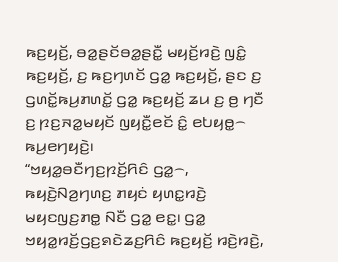ꤒꤢ꤬ꤟꤢꤩ꤬, ꤋꤤ꤭ꤔꤢꤩꤋꤤ꤭ꤔꤢꤪ꤭ ꤗꤟꤢꤩ꤬ꤙꤢꤧ꤬ ꤜꤢꤨ꤭ ꤒꤢ꤬ꤟꤢꤩ꤬, ꤢ꤬ ꤒꤢ꤬ꤚꤛꤢꤩ ꤞꤤ꤭ ꤒꤢ꤬ꤟꤢꤩ꤬, ꤔꤢ ꤢ꤬ ꤞꤛꤢꤩ꤭ꤒꤣ꤬ꤊꤛꤢꤩ꤭ ꤞꤤ꤭ ꤒꤢ꤬ꤟꤢꤩ꤬ ꤘꤣ ꤢ꤬ ꤥ꤬ ꤚꤢꤪ ꤢ꤬ ꤐꤢ꤬ꤏꤤ꤭ꤗꤟꤢꤩ ꤜꤟꤢꤪ꤭ꤕꤢꤩ ꤢꤨ꤭ ꤕꤝꤟꤥ꤭꤮ ꤒꤣ꤬ꤕꤚꤟꤢꤧ꤬꤯
“ꤠꤟꤤ꤭ꤋꤢꤪꤚꤢ꤬ꤐꤢꤩ꤬ꤖꤢꤨ ꤞꤤ꤭꤮, ꤒꤟꤢꤧ꤬ꤡꤤ꤬ꤚꤛꤢ꤬ ꤊꤟꤢꤦ ꤟꤛꤢ꤭ꤙꤢꤧ꤬ ꤗꤟꤢꤜꤢ꤬ꤊꤥ꤭ ꤡꤢꤪ ꤞꤤ꤭ ꤕꤢ꤭꤯ ꤞꤤ꤭ ꤠꤟꤤ꤭ꤙꤢꤩ꤬ꤞꤢ꤬ꤎꤢꤧꤘꤢ꤬ꤖꤢꤨ ꤒꤢ꤬ꤟꤢꤩ꤬ ꤙꤢꤧ꤬ꤙꤢꤧ꤬,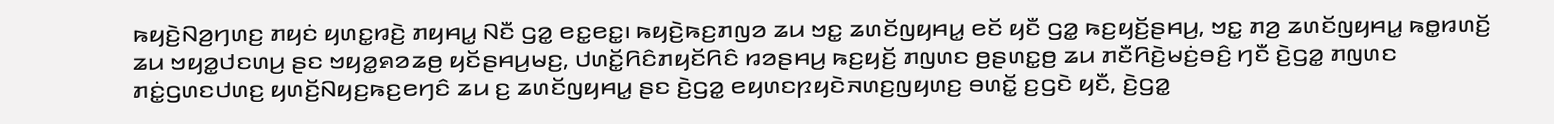ꤒꤟꤢꤧ꤬ꤡꤤ꤬ꤚꤛꤢ꤬ ꤊꤟꤢꤦ ꤟꤛꤢ꤭ꤙꤢꤧ꤬ ꤊꤟꤌꤣ꤭ ꤡꤢꤪ ꤞꤤ꤭ ꤕꤢ꤭ꤕꤢ꤭꤯ ꤒꤟꤢꤧ꤬ꤒꤢ꤬ꤊꤜꤤ ꤘꤣ ꤠꤢ꤭ ꤘꤛꤢꤩꤜꤟꤌꤣ꤭ ꤕꤢꤩ ꤟꤢꤪ ꤞꤤ꤭ ꤒꤢ꤬ꤟꤢꤩ꤬ꤔꤌꤣ꤬, ꤠꤢ꤭ ꤊꤤ꤬ ꤘꤛꤢꤩꤜꤟꤌꤣ꤭ ꤒꤥ꤭ꤙꤛꤢꤩ꤬ ꤘꤣ ꤠꤟꤤ꤭ꤓꤢꤛꤣ꤬ ꤔꤢ ꤠꤟꤤ꤭ꤎꤤꤘꤥ꤬ ꤟꤢꤩꤔꤌꤣ꤬ꤗꤢ꤬, ꤓꤛꤢꤩ꤭ꤖꤢꤨꤊꤟꤢꤩꤖꤢꤨ ꤙꤤꤔꤌꤣ꤬ ꤒꤢ꤬ꤟꤢꤩ꤬ ꤊꤜꤛꤢ ꤥ꤬ꤔꤛꤢ꤭ꤥ꤬ ꤘꤣ ꤊꤢꤪꤖꤢꤧ꤬ꤗꤢꤦ꤬ꤋꤢꤨ꤬ ꤚꤢꤪ ꤢꤧ꤬ꤞꤤ꤭ ꤊꤜꤛꤢ ꤊꤢꤦ꤭ꤞꤛꤢꤓꤛꤢ꤬ ꤟꤛꤢꤩ꤬ꤡꤟꤢ꤬ꤒꤢ꤬ꤕꤚꤢꤨ ꤘꤣ ꤢ꤬ ꤘꤛꤢꤩꤜꤟꤌꤣ꤭ ꤔꤢ ꤢꤧ꤬ꤞꤤ꤭ ꤕꤟꤛꤢꤐꤟꤢꤧꤏꤛꤢ꤬ꤜꤟꤛꤢ꤬ ꤋꤛꤢꤩ꤭ ꤢ꤬ꤞꤢꤧ ꤟꤢꤪ, ꤢꤧ꤬ꤞꤤ꤭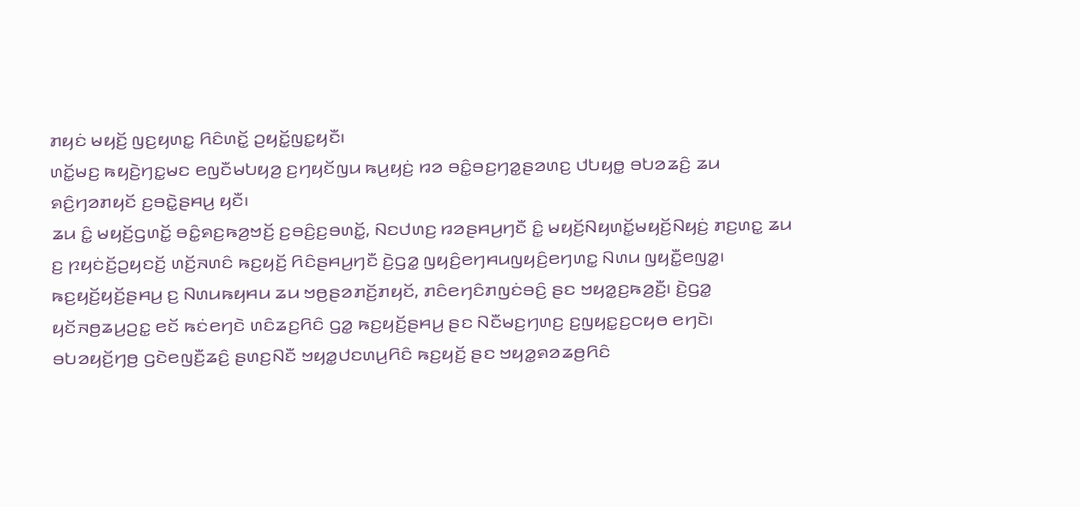ꤊꤟꤢꤦ ꤗꤟꤢꤩ꤬ ꤜꤢ꤬ꤟꤛꤢ꤭ ꤖꤢꤨꤛꤢꤩ꤭ ꤑꤟꤢꤩ꤭ꤜꤢ꤭ꤟꤢꤪ꤯
ꤛꤢꤩ꤭ꤗꤢ꤬ ꤒꤟꤢꤧ꤬ꤚꤢ꤭ꤗꤢ ꤕꤜꤢꤪꤗꤝꤟꤤ꤬ ꤢ꤬ꤚꤟꤢꤩꤜꤣ ꤒꤣ꤬ꤟꤢꤦ꤬ ꤙꤤ ꤋꤢꤨ꤭ꤋꤢ꤬ꤚꤤ꤭ꤔꤤꤛꤢ꤬ ꤓꤝꤟꤥ꤭ ꤋꤝꤤꤘꤢꤨ꤬ ꤘꤣ ꤎꤢꤨ꤬ꤚꤤꤊꤟꤢꤩ ꤢ꤬ꤋꤢꤧ꤭ꤔꤌꤣ꤬ ꤟꤢꤪ꤯
ꤘꤣ ꤢꤨ꤭ ꤗꤟꤢꤩ꤬ꤞꤛꤢꤩ꤭ ꤋꤢꤨ꤭ꤎꤢ꤬ꤒꤤ꤬ꤠꤢꤩ꤬ ꤢ꤬ꤋꤢꤨ꤬ꤢ꤬ꤋꤛꤢꤩ꤭, ꤡꤢꤓꤛꤢ꤬ ꤙꤤꤔꤌꤣ꤬ꤚꤢꤪ ꤢꤨ꤭ ꤗꤟꤢꤩ꤬ꤡꤟꤛꤢꤩ꤭ꤗꤟꤢꤩ꤬ꤡꤟꤢꤦ꤬ ꤊꤢ꤬ꤛꤢ꤭ ꤘꤣ ꤢ꤬ ꤐꤟꤢꤦꤢꤩ꤬ꤑꤟꤢꤢꤩ꤬ ꤛꤢꤩ꤬ꤏꤛꤢꤨ ꤒꤢ꤬ꤟꤢꤩ꤬ ꤖꤢꤨꤔꤌꤣ꤬ꤚꤢꤪ ꤢꤧ꤬ꤞꤤ꤭ ꤜꤟꤢꤨ꤬ꤕꤚꤌꤣꤜꤟꤢꤨ꤬ꤕꤚꤛꤢ꤭ ꤡꤛꤣ ꤜꤟꤢꤪ꤭ꤕꤜꤤ꤭꤯ ꤒꤢ꤬ꤟꤢꤩ꤬ꤟꤢꤩ꤬ꤔꤌꤣ꤬ ꤢ꤬ ꤡꤛꤣꤒꤟꤌꤣ ꤘꤣ ꤠꤥ꤬ꤔꤤꤊꤢꤩ꤬ꤊꤟꤢꤩ, ꤊꤢꤨꤕꤚꤢꤨꤊꤜꤢꤦꤋꤢꤨ꤬ ꤔꤢ ꤠꤟꤤ꤭ꤢ꤬ꤒꤤ꤬ꤢꤪ꤬꤯ ꤢꤧ꤬ꤞꤤ꤭ ꤟꤢꤩꤏꤥ꤬ꤘꤣ꤬ꤑꤢ꤭ ꤕꤢꤩ ꤒꤢꤦꤕꤚꤢꤧ ꤛꤢꤨꤘꤢ꤬ꤖꤢꤨ ꤞꤤ꤭ ꤒꤢ꤬ꤟꤢꤩ꤬ꤔꤌꤣ꤬ ꤔꤢ ꤡꤢꤪꤗꤢ꤬ꤚꤛꤢ꤬ ꤢ꤬ꤜꤟꤢ꤭ꤢ꤬ꤍꤟꤥ ꤕꤚꤢꤧ꤯
ꤋꤝꤤꤟꤢꤩ꤬ꤚꤥ꤬ ꤞꤢꤧꤕꤜꤢꤪ꤬ꤘꤢꤨ꤬ ꤔꤛꤢ꤬ꤡꤢꤪ ꤠꤟꤤ꤭ꤓꤢꤛꤣ꤬ꤖꤢꤨ ꤒꤢ꤬ꤟꤢꤩ꤬ ꤔꤢ ꤠꤟꤤ꤭ꤎꤤꤘꤥ꤬ꤖꤢꤨ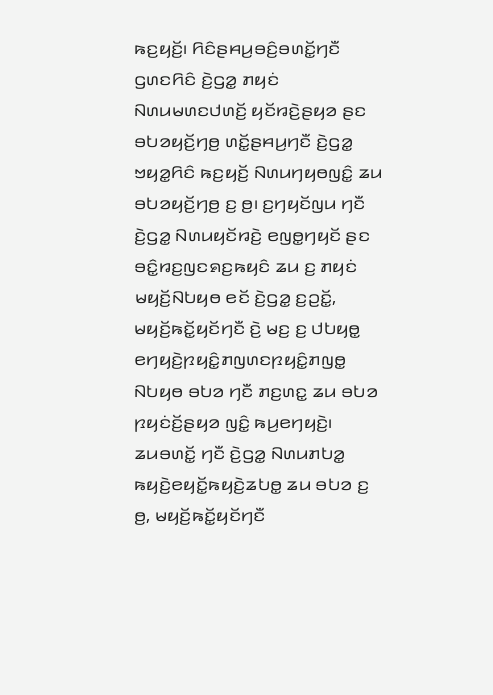ꤒꤢ꤬ꤟꤢꤩ꤬꤯ ꤖꤢꤨꤔꤌꤣ꤬ꤋꤢꤨ꤬ꤋꤛꤢꤩ꤭ꤚꤢꤪ ꤞꤛꤢꤖꤢꤨ ꤢꤧ꤬ꤞꤤ꤭ ꤊꤟꤢꤦ ꤡꤛꤣꤗꤛꤢꤓꤛꤢꤩ꤬ ꤟꤢꤩꤙꤢꤧ꤬ꤔꤟꤤ ꤔꤢ ꤋꤝꤤꤟꤢꤩ꤬ꤚꤥ꤬ ꤛꤢꤩ꤭ꤔꤌꤣ꤬ꤚꤢꤪ ꤢꤧ꤬ꤞꤤ꤭ ꤠꤟꤤ꤭ꤖꤢꤨ ꤒꤢ꤬ꤟꤢꤩ꤬ ꤡꤛꤣꤚꤟꤥꤜꤢꤨ꤭ ꤘꤣ ꤋꤝꤤꤟꤢꤩ꤬ꤚꤥ꤬ ꤢ꤬ ꤥ꤬꤯ ꤢ꤬ꤚꤟꤢꤩꤜꤣ ꤚꤢꤪ ꤢꤧ꤬ꤞꤤ꤭ ꤡꤛꤣꤟꤢꤩꤙꤢꤧ꤬ ꤕꤜꤥ꤭ꤚꤟꤢꤩ ꤔꤢ ꤋꤢꤨ꤭ꤙꤢ꤬ꤜꤢꤎꤢ꤬ꤒꤟꤢꤨ ꤘꤣ ꤢ꤬ ꤊꤟꤢꤦ ꤗꤟꤢꤩ꤬ꤡꤝꤟꤥ ꤕꤢꤩ ꤢꤧ꤬ꤞꤤ꤭ ꤢ꤬ꤑꤢꤩ꤭, ꤗꤟꤢꤩ꤬ꤒꤢꤩ꤭ꤟꤢꤩꤚꤢꤪ ꤢꤧ꤬ ꤗꤢ꤬ ꤢ꤬ ꤓꤝꤟꤥ꤭ ꤕꤚꤟꤢꤧ꤬ꤐꤟꤢꤨ꤭ꤊꤜꤛꤢꤐꤟꤢꤨ꤭ꤊꤜꤥ꤭ ꤡꤝꤟꤥ ꤋꤝꤤ ꤚꤢꤪ ꤊꤢ꤬ꤛꤢ꤭ ꤘꤣ ꤋꤝꤤ ꤐꤟꤢꤦꤢꤩ꤬ꤔꤟꤤ ꤜꤢꤨ꤭ ꤒꤣ꤬ꤕꤚꤟꤢꤧ꤬꤯ ꤘꤣꤋꤛꤢꤩ꤭ ꤚꤢꤪ ꤢꤧ꤬ꤞꤤ꤭ ꤡꤛꤣꤊꤝꤤ꤭ ꤒꤟꤢꤧ꤬ꤕꤟꤢꤩ꤭ꤒꤟꤢꤧ꤬ꤘꤝꤥ꤭ ꤘꤣ ꤋꤝꤤ ꤢ꤬ ꤥ꤬, ꤗꤟꤢꤩ꤬ꤒꤢꤩ꤭ꤟꤢꤩꤚꤢꤪ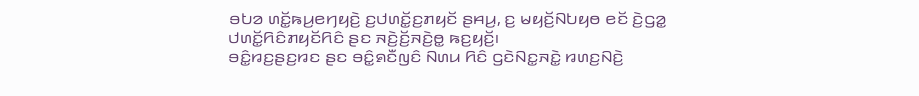ꤋꤝꤤ ꤛꤢꤩ꤭ꤒꤣ꤬ꤕꤚꤟꤢꤧ꤬ ꤢ꤬ꤓꤛꤢꤩ꤭ꤢ꤬ꤊꤟꤢꤩ ꤔꤌꤣ꤬, ꤢ꤬ ꤗꤟꤢꤩ꤬ꤡꤝꤟꤥ ꤕꤢꤩ ꤢꤧ꤬ꤞꤤ꤭ ꤓꤛꤢꤩ꤭ꤖꤢꤨꤊꤟꤢꤩꤖꤢꤨ ꤔꤢ ꤏꤢꤧ꤬ꤢꤩ꤬ꤏꤢꤧ꤬ꤥ꤭ ꤒꤢ꤬ꤟꤢꤩ꤬꤯
ꤋꤢꤨ꤭ꤙꤢ꤬ꤔꤢ꤬ꤙꤢ ꤔꤢ ꤋꤢꤨ꤭ꤎꤢꤪꤜꤢꤨ ꤡꤛꤣ ꤖꤢꤨ ꤞꤢꤧꤡꤢ꤭ꤏꤢꤧ꤭ ꤙꤛꤢ꤬ꤡꤢꤧ꤬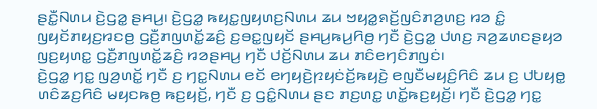ꤔꤢꤪ꤭ꤡꤛꤣ ꤢꤧ꤬ꤞꤤ꤭ ꤔꤌꤣ꤬꤯ ꤢꤧ꤬ꤞꤤ꤭ ꤒꤟꤢ꤭ꤜꤟꤛꤢ꤬ꤡꤛꤣ ꤘꤣ ꤠꤟꤤ꤭ꤎꤢꤩ꤬ꤜꤢꤨꤊꤤ꤬ꤛꤢ꤬ ꤙꤤ ꤢꤨ꤭ ꤜꤟꤢꤩꤊꤟꤢ꤬ꤙꤢꤥ꤬ ꤞꤢꤪ꤬ꤊꤜꤛꤢꤩ꤭ꤘꤢꤨ꤬ ꤢ꤬ꤋꤢ꤭ꤜꤟꤢꤩ ꤔꤌꤣ꤬ꤒꤣ꤬ꤖꤥ꤬ ꤚꤢꤪ ꤢꤧ꤬ꤞꤤ꤭ ꤓꤛꤢ꤬ ꤏꤤ꤬ꤘꤛꤢꤔꤟꤤ ꤜꤢ꤬ꤟꤛꤢ꤭ ꤞꤢꤪ꤬ꤊꤜꤛꤢꤩ꤭ꤘꤢꤨ꤬ ꤙꤤꤔꤌꤣ꤬ ꤚꤢꤪ ꤓꤢꤩ꤬ꤡꤛꤣ ꤘꤣ ꤊꤢꤨꤕꤚꤢꤨꤊꤜꤢꤦ꤯
ꤢꤧ꤬ꤞꤤ꤭ ꤚꤢ꤭ ꤜꤤ꤬ꤛꤢꤩ꤭ ꤚꤢꤪ ꤢ꤬ ꤚꤢ꤭ꤡꤛꤣ ꤕꤢꤩ ꤕꤚꤟꤢꤧ꤬ꤐꤟꤢꤦꤢꤩ꤬ꤒꤟꤢꤧ꤬ ꤕꤜꤢꤪꤗꤟꤢꤨ꤬ꤖꤢꤨ ꤘꤣ ꤢ꤬ ꤓꤝꤟꤥ꤭ ꤛꤢꤨꤘꤢ꤬ꤖꤢꤨ ꤗꤟꤢꤒꤥ꤬ ꤒꤢ꤬ꤟꤢꤩ꤬, ꤚꤢꤪ ꤢ꤬ ꤞꤢꤨ꤭ꤡꤛꤣ ꤔꤢ ꤊꤢ꤬ꤛꤢ꤭ ꤛꤢꤩ꤭ꤒꤢ꤬ꤟꤢꤩ꤬꤯ ꤚꤢꤪ ꤢꤧ꤬ꤞꤤ꤭ ꤚꤢ꤭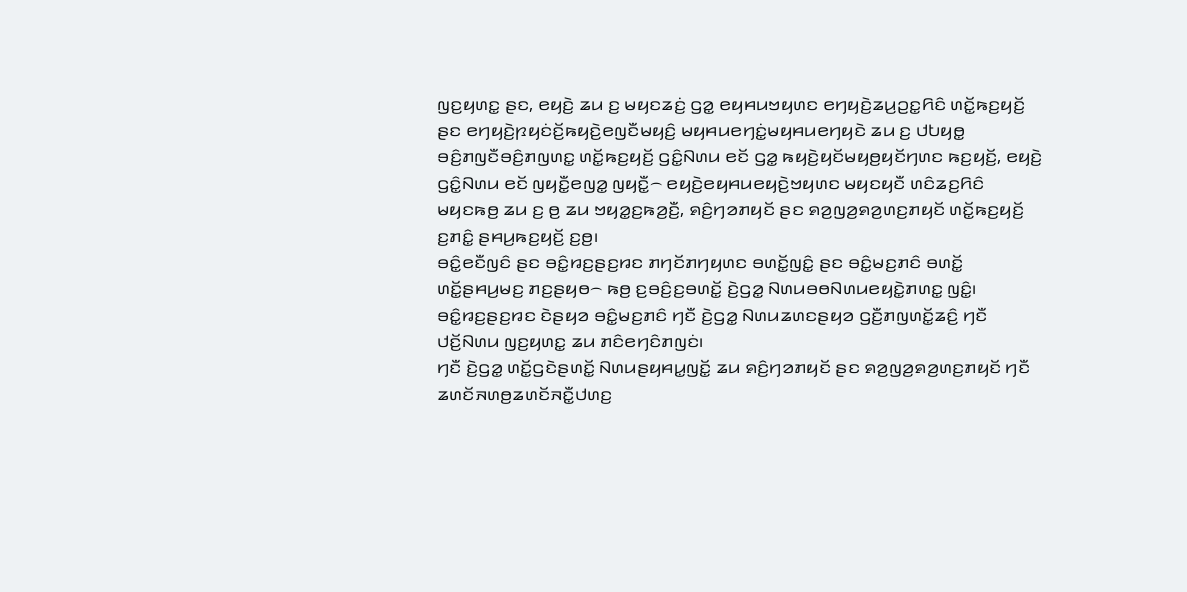ꤜꤢ꤬ꤟꤛꤢ꤭ ꤔꤢ, ꤕꤟꤢꤧ꤬ ꤘꤣ ꤢ꤬ ꤗꤟꤢꤘꤢꤦ꤬ ꤞꤤ꤭ ꤕꤟꤌꤣꤠꤟꤛꤢ ꤕꤚꤟꤢꤧ꤬ꤘꤣ꤬ꤑꤢ꤭ꤖꤢꤨ ꤛꤢꤩ꤭ꤒꤢ꤬ꤟꤢꤩ꤬ ꤔꤢ ꤕꤚꤟꤢꤧ꤬ꤐꤟꤢꤦꤢꤩ꤬ꤒꤟꤢꤧ꤬ꤕꤜꤢꤪꤗꤟꤢꤨ꤬ ꤗꤟꤌꤣꤕꤚꤢꤦ꤭ꤗꤟꤌꤣꤕꤚꤟꤢꤧ ꤘꤣ ꤢ꤬ ꤓꤝꤟꤥ꤭ ꤋꤢꤨ꤬ꤊꤜꤢꤪꤋꤢꤨ꤬ꤊꤜꤛꤢ꤭ ꤛꤢꤩ꤭ꤒꤢ꤬ꤟꤢꤩ꤬ ꤞꤢꤨ꤭ꤡꤛꤣ ꤕꤢꤩ ꤞꤤ꤭ ꤒꤟꤢꤧ꤬ꤟꤢꤩꤗꤟꤥ꤬ꤟꤢꤩꤚꤛꤢ ꤒꤢ꤬ꤟꤢꤩ꤬, ꤕꤟꤢꤧ꤬ ꤞꤢꤨ꤭ꤡꤛꤣ ꤕꤢꤩ ꤜꤟꤢꤪ꤭ꤕꤜꤤ꤭ ꤜꤟꤢꤪ꤭꤮ ꤕꤟꤢꤧ꤬ꤕꤟꤌꤣꤕꤟꤢꤧ꤬ꤠꤟꤛꤢ ꤗꤟꤢꤟꤢꤪ ꤛꤢꤨꤘꤢ꤬ꤖꤢꤨ ꤗꤟꤢꤒꤥ꤬ ꤘꤣ ꤢ꤬ ꤥ꤬ ꤘꤣ ꤠꤟꤤ꤭ꤢ꤬ꤒꤤ꤬ꤢꤪ꤬, ꤎꤢꤨ꤬ꤚꤤꤊꤟꤢꤩ ꤔꤢ ꤎꤤ꤬ꤜꤤ꤬ꤎꤤ꤬ꤛꤢ꤬ꤊꤟꤢꤩ ꤛꤢꤩ꤭ꤒꤢ꤬ꤟꤢꤩ꤬ ꤢ꤬ꤊꤢꤨ꤭ ꤔꤌꤣ꤬ꤒꤢ꤬ꤟꤢꤩ꤬ ꤢ꤬ꤥ꤬꤯
ꤋꤢꤨ꤭ꤕꤢꤪꤜꤢꤨ ꤔꤢ ꤋꤢꤨ꤭ꤙꤢ꤬ꤔꤢ꤬ꤙꤢ ꤊꤚꤢꤩꤊꤚꤟꤛꤢ ꤋꤛꤢꤩ꤭ꤜꤢꤨ꤭ ꤔꤢ ꤋꤢꤨ꤭ꤗꤢ꤬ꤊꤢꤨ ꤋꤛꤢꤩ꤭ ꤛꤢꤩ꤭ꤔꤌꤣ꤬ꤗꤢ꤬ ꤊꤢ꤬ꤔꤟꤥ꤮ ꤒꤥ꤬ ꤢ꤬ꤋꤢꤨ꤬ꤢ꤬ꤋꤛꤢꤩ꤭ ꤢꤧ꤬ꤞꤤ꤭ ꤡꤛꤣꤋꤥꤡꤛꤣꤕꤟꤢꤧ꤭ꤊꤛꤢ꤭ ꤜꤢꤨ꤭꤯ ꤋꤢꤨ꤭ꤙꤢ꤬ꤔꤢ꤬ꤙꤢ ꤢꤧꤔꤟꤤ ꤋꤢꤨ꤭ꤗꤢ꤬ꤊꤢꤨ ꤚꤢꤪ ꤢꤧ꤬ꤞꤤ꤭ ꤡꤛꤣꤘꤛꤢꤔꤟꤤ ꤞꤢꤪ꤬ꤊꤜꤛꤢꤩ꤭ꤘꤢꤨ꤬ ꤚꤢꤪ ꤓꤢꤩ꤬ꤡꤛꤣ ꤜꤢ꤬ꤟꤛꤢ꤭ ꤘꤣ ꤊꤢꤨꤕꤚꤢꤨꤊꤜꤢꤦ꤯
ꤚꤢꤪ ꤢꤧ꤬ꤞꤤ꤭ ꤛꤢꤩ꤭ꤞꤢꤧꤔꤛꤢꤩ꤭ ꤡꤛꤣꤔꤟꤌꤣ꤭ꤜꤢꤩ꤭ ꤘꤣ ꤎꤢꤨ꤬ꤚꤤꤊꤟꤢꤩ ꤔꤢ ꤎꤤ꤬ꤜꤤ꤬ꤎꤤ꤬ꤛꤢ꤬ꤊꤟꤢꤩ ꤚꤢꤪ ꤘꤛꤢꤩꤏꤛꤥ꤬ꤘꤛꤢꤩꤏꤢꤪ꤭ꤓꤛꤢ꤬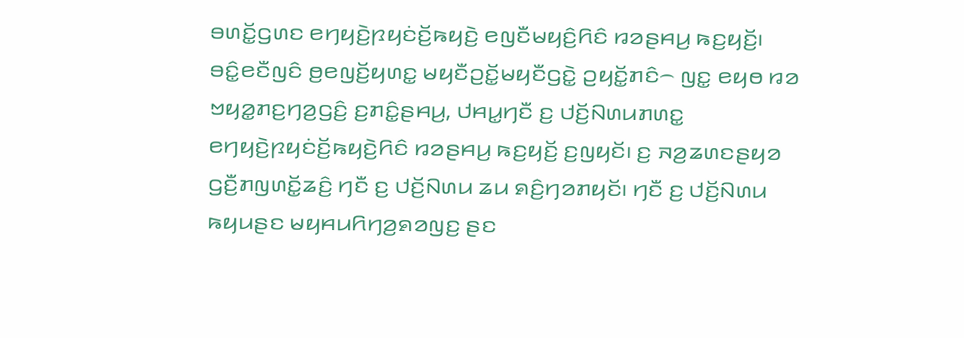ꤋꤛꤢꤩ꤭ꤞꤛꤢ ꤕꤚꤟꤢꤧ꤬ꤐꤟꤢꤦꤢꤩ꤬ꤒꤟꤢꤧ꤬ ꤕꤜꤢꤪꤗꤟꤢꤨ꤬ꤖꤢꤨ ꤙꤤꤔꤌꤣ꤬ ꤒꤢ꤬ꤟꤢꤩ꤬꤯
ꤋꤢꤨ꤭ꤕꤢꤪꤜꤢꤨ ꤥ꤬ꤕꤜꤢꤩ꤬ꤟꤛꤢ꤭ ꤗꤟꤢꤪꤑꤢꤩ꤭ꤗꤟꤢꤪꤞꤢꤧ꤭ ꤑꤟꤢꤩ꤭ꤊꤢꤨ꤮ ꤜꤢ꤭ ꤕꤟꤥ ꤙꤤ ꤠꤟꤤ꤭ꤊꤢ꤬ꤚꤤ꤬ꤞꤢꤨ꤬ ꤢ꤬ꤊꤢꤨ꤭ꤔꤌꤣ꤬, ꤓꤌꤣ꤭ꤚꤢꤪ ꤢ꤬ ꤓꤢꤩ꤬ꤡꤛꤣꤊꤛꤢ꤭ ꤕꤚꤟꤢꤧ꤬ꤐꤟꤢꤦꤢꤩ꤬ꤒꤟꤢꤧ꤬ꤖꤢꤨ ꤙꤤꤔꤌꤣ꤬ ꤒꤢ꤬ꤟꤢꤩ꤬ ꤢ꤬ꤜꤟꤢꤩ꤯ ꤢ꤬ ꤏꤤ꤬ꤘꤛꤢꤔꤟꤤ ꤞꤢꤪ꤬ꤊꤜꤛꤢꤩ꤭ꤘꤢꤨ꤬ ꤚꤢꤪ ꤢ꤬ ꤓꤢꤩ꤬ꤡꤛꤣ ꤘꤣ ꤎꤢꤨ꤬ꤚꤤꤊꤟꤢꤩ꤯ ꤚꤢꤪ ꤢ꤬ ꤓꤢꤩ꤬ꤡꤛꤣ ꤒꤟꤣꤔꤢ ꤗꤟꤌꤣꤖꤚꤤ꤬ꤎꤤꤜꤢ꤬ ꤔꤢ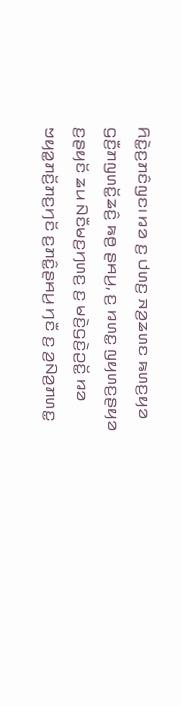ꤖꤢꤧ꤭ꤢ꤬ꤊꤢꤨꤜꤢ꤯ ꤙꤤ ꤢ꤬ ꤓꤛꤢ꤬ ꤏꤤ꤬ꤘꤛꤢ ꤒꤛꤢ꤬ꤟꤤ ꤞꤢꤪ꤬ꤊꤜꤛꤢꤩ꤭ꤘꤢꤨ꤬ ꤒꤥ꤬ ꤔꤌꤣ꤬, ꤢ꤬ ꤙꤛꤢ꤭ ꤜꤟꤛꤢ꤬ꤔꤟꤤ ꤢ꤬ꤔꤟꤢꤩ ꤘꤣ ꤡꤢꤪꤗꤢ꤬ꤚꤛꤢ꤬ ꤢ꤬ ꤗꤢꤧ꤬ꤞꤢꤧ꤬ꤑꤢꤩ꤭ ꤙꤤ ꤠꤟꤤ꤭ꤊꤢꤩ꤬ꤊꤢ꤬ꤚꤢꤩ ꤢ꤬ꤊꤢꤨ꤭ꤔꤌꤣ꤬ ꤚꤢꤪ ꤢ꤬ ꤤ꤬ꤡꤤ꤬ꤊꤛꤢ꤭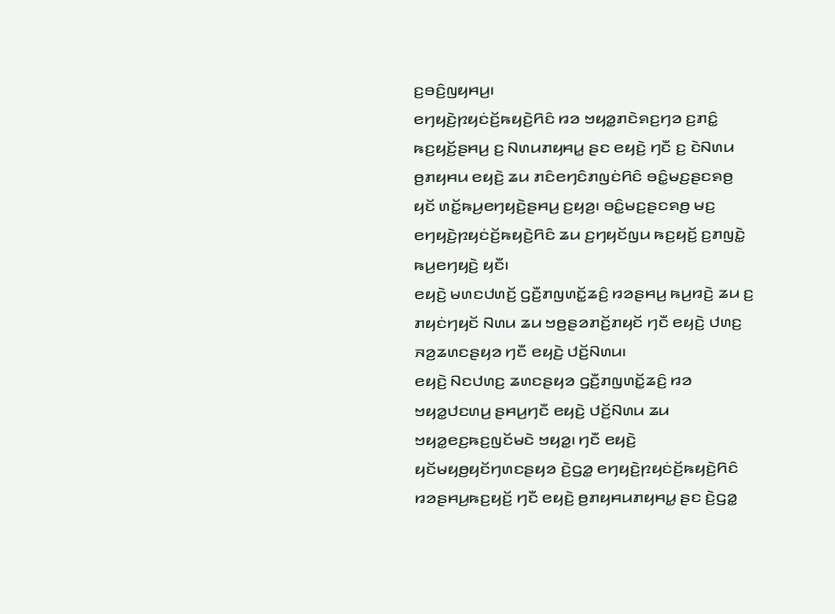ꤢ꤬ꤋꤢꤨ꤬ꤜꤟꤌꤣ꤬꤯
ꤕꤚꤟꤢꤧ꤬ꤐꤟꤢꤦꤢꤩ꤬ꤒꤟꤢꤧ꤬ꤖꤢꤨ ꤙꤤ ꤠꤟꤤ꤭ꤊꤢꤧꤎꤢ꤬ꤚꤤ ꤢ꤬ꤊꤢꤨ꤭ ꤒꤢ꤬ꤟꤢꤩ꤬ꤔꤌꤣ꤬ ꤢ꤬ ꤡꤛꤣꤊꤟꤌꤣ꤭ ꤔꤢ ꤕꤟꤢꤧ꤬ ꤚꤢꤪ ꤢ꤬ ꤢꤧꤡꤛꤣ ꤥ꤬ꤊꤟꤌꤣ ꤕꤟꤢꤧ꤬ ꤘꤣ ꤊꤢꤨꤕꤚꤢꤨꤊꤜꤢꤦꤖꤢꤨ ꤋꤢꤨ꤭ꤗꤢ꤬ꤔꤢꤎꤥ꤬ ꤟꤢꤩ ꤛꤢꤩ꤭ꤒꤣ꤬ꤕꤚꤟꤢꤧ꤬ꤔꤌꤣ꤬ ꤢ꤬ꤟꤤ꤬꤯ ꤋꤢꤨ꤭ꤗꤢ꤬ꤔꤢꤎꤥ꤬ ꤗꤢ꤬ ꤕꤚꤟꤢꤧ꤬ꤐꤟꤢꤦꤢꤩ꤬ꤒꤟꤢꤧ꤬ꤖꤢꤨ ꤘꤣ ꤢ꤬ꤚꤟꤢꤩꤜꤣ ꤒꤢ꤬ꤟꤢꤩ꤬ ꤢ꤬ꤊꤜꤢꤧ꤭ ꤒꤣ꤬ꤕꤚꤟꤢꤧ꤬ ꤟꤢꤪ꤯
ꤕꤟꤢꤧ꤬ ꤗꤛꤢꤓꤛꤢꤩ꤬ ꤞꤢꤪ꤬ꤊꤜꤛꤢꤩ꤭ꤘꤢꤨ꤬ ꤙꤤꤔꤌꤣ꤬ ꤒꤣ꤬ꤙꤢꤧ꤬ ꤘꤣ ꤢ꤬ ꤊꤟꤢꤦꤚꤟꤢꤩ ꤡꤛꤣ ꤘꤣ ꤠꤥ꤬ꤔꤤꤊꤢꤩ꤬ꤊꤟꤢꤩ ꤚꤢꤪ ꤕꤟꤢꤧ꤬ ꤓꤛꤢ꤬ ꤏꤤ꤬ꤘꤛꤢꤔꤟꤤ ꤚꤢꤪ ꤕꤟꤢꤧ꤬ ꤓꤢꤩ꤬ꤡꤛꤣ꤯
ꤕꤟꤢꤧ꤬ ꤡꤢꤓꤛꤢ꤬ ꤘꤛꤢꤔꤟꤤ ꤞꤢꤪ꤬ꤊꤜꤛꤢꤩ꤭ꤘꤢꤨ꤬ ꤙꤤ ꤠꤟꤤ꤭ꤓꤢꤛꤣ꤬ ꤔꤌꤣ꤬ꤚꤢꤪ ꤕꤟꤢꤧ꤬ ꤓꤢꤩ꤬ꤡꤛꤣ ꤘꤣ ꤠꤟꤤ꤭ꤕꤢ꤬ꤒꤢ꤬ꤜꤢꤩꤗꤢꤧ ꤠꤟꤤ꤭꤯ ꤚꤢꤪ ꤕꤟꤢꤧ꤬ ꤟꤢꤩꤗꤟꤥ꤬ꤟꤢꤩꤚꤛꤢꤔꤟꤤ ꤢꤧ꤬ꤞꤤ꤭ ꤕꤚꤟꤢꤧ꤬ꤐꤟꤢꤦꤢꤩ꤬ꤒꤟꤢꤧ꤬ꤖꤢꤨ ꤙꤤꤔꤌꤣ꤬ꤒꤢ꤬ꤟꤢꤩ꤬ ꤚꤢꤪ ꤕꤟꤢꤧ꤬ ꤥ꤬ꤊꤟꤌꤣꤊꤟꤌꤣ꤭ ꤔꤢ ꤢꤧ꤬ꤞꤤ꤭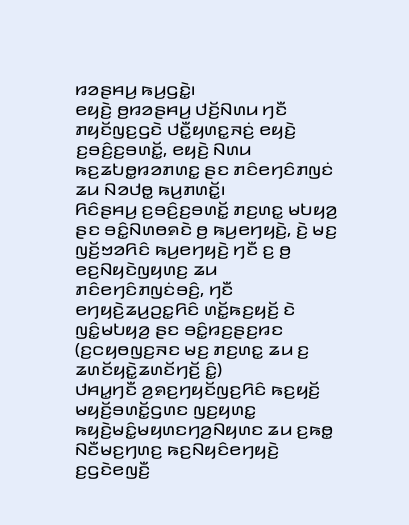ꤙꤤꤔꤌꤣ꤬ ꤒꤣ꤬ꤞꤢꤧ꤭꤯
ꤕꤟꤢꤧ꤬ ꤥ꤬ꤙꤤꤔꤌꤣ꤬ ꤓꤢꤩ꤬ꤡꤛꤣ ꤚꤢꤪ ꤊꤟꤢꤩꤜꤢ꤬ꤞꤢꤧ ꤓꤢꤪ꤭ꤟꤛꤢ꤭ꤏꤢꤦ꤬ ꤕꤟꤢꤧ꤬ ꤢ꤬ꤋꤢꤨ꤬ꤢ꤬ꤋꤛꤢꤩ꤭, ꤕꤟꤢꤧ꤬ ꤡꤛꤣ ꤒꤢ꤬ꤘꤝꤥ꤭ꤙꤤꤊꤛꤢ꤭ ꤔꤢ ꤊꤢꤨꤕꤚꤢꤨꤊꤜꤢꤦ ꤘꤣ ꤡꤤꤓꤥ꤭ ꤒꤣ꤬ꤊꤛꤢꤩ꤭꤯
ꤖꤢꤨꤔꤌꤣ꤬ ꤢ꤬ꤋꤢꤨ꤬ꤢ꤬ꤋꤛꤢꤩ꤭ ꤊꤢ꤬ꤛꤢ꤭ ꤗꤝꤟꤤ꤬ ꤔꤢ ꤋꤢꤨ꤭ꤡꤛꤥꤎꤢꤧ ꤥ꤬ ꤒꤣ꤬ꤕꤚꤟꤢꤧ꤬, ꤢꤧ꤬ ꤗꤢ꤬ ꤜꤢꤩ꤬ꤠꤤꤖꤢꤨ ꤒꤣ꤬ꤕꤚꤟꤢꤧ꤬ ꤚꤢꤪ ꤢ꤬ ꤥ꤬ ꤕꤢ꤬ꤡꤟꤢꤧꤜꤟꤛꤢ꤬ ꤘꤣ ꤊꤢꤨꤕꤚꤢꤨꤊꤜꤢꤦꤋꤢꤨ꤬, ꤚꤢꤪ ꤕꤚꤟꤢꤧ꤬ꤘꤣ꤬ꤑꤢ꤭ꤖꤢꤨ ꤛꤢꤩ꤭ꤒꤢ꤬ꤟꤢꤩ꤬ ꤢꤧ ꤜꤢꤨ꤭ꤗꤝꤟꤤ꤬ ꤔꤢ ꤋꤢꤨ꤭ꤙꤢ꤬ꤔꤢ꤬ꤙꤢ (ꤢ꤬ꤍꤟꤥꤜꤢ꤬ꤏꤢ ꤗꤢ꤬ ꤊꤢ꤬ꤛꤢ꤭ ꤘꤣ ꤢ꤬ ꤘꤛꤢꤩꤟꤢꤧ꤭ꤘꤛꤢꤩꤚꤢꤩ꤬ ꤢꤨ꤭)
ꤓꤌꤣ꤭ꤚꤢꤪ ꤤ꤬ꤎꤢ꤬ꤚꤟꤢꤩꤜꤢ꤬ꤖꤢꤨ ꤒꤢ꤬ꤟꤢꤩ꤬ ꤗꤟꤢꤩ꤬ꤋꤛꤢꤩ꤭ꤞꤛꤢ ꤜꤢ꤬ꤟꤛꤢ꤭ ꤒꤟꤢꤧ꤬ꤗꤢꤨ꤭ꤗꤟꤛꤢꤚꤤ꤬ꤡꤟꤛꤢ ꤘꤣ ꤢ꤬ꤒꤥ꤭ ꤡꤢꤪꤗꤢ꤬ꤚꤛꤢ꤬ ꤒꤢ꤬ꤡꤟꤢꤨꤕꤚꤟꤢꤧ꤬ ꤢ꤬ꤞꤢꤧꤕꤜꤢꤪ꤬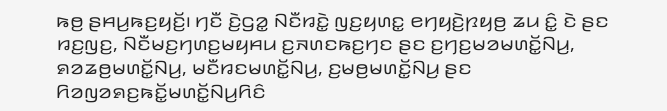ꤒꤥ꤬ ꤔꤌꤣ꤬ꤒꤢ꤬ꤟꤢꤩ꤬꤯ ꤚꤢꤪ ꤢꤧ꤬ꤞꤤ꤭ ꤡꤢꤪꤙꤢꤧ꤭ ꤜꤢ꤬ꤟꤛꤢ꤭ ꤕꤚꤟꤢꤧ꤬ꤐꤟꤥ꤬ ꤘꤣ ꤢꤨ꤭ ꤢꤧ ꤔꤢ ꤙꤢ꤬ꤜꤢ꤬, ꤡꤢꤪꤗꤢ꤬ꤚꤛꤢ꤬ꤗꤟꤌꤣ ꤢ꤬ꤏꤛꤢꤒꤢ꤬ꤚꤢ ꤔꤢ ꤢ꤬ꤚꤢ꤬ꤗꤤꤗꤛꤢꤩ꤭ꤡꤣ꤬, ꤎꤤꤘꤥ꤬ꤗꤛꤢꤩ꤭ꤡꤣ꤬, ꤗꤢꤪꤙꤢꤗꤛꤢꤩ꤭ꤡꤣ꤬, ꤢ꤬ꤗꤥ꤬ꤗꤛꤢꤩ꤭ꤡꤣ꤬ ꤔꤢ ꤖꤤꤜꤤꤎꤢ꤬ꤒꤢꤩ꤭ꤗꤛꤢꤩ꤭ꤡꤣ꤬ꤖꤢꤨ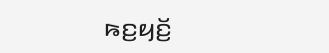ꤒꤢ꤬ꤟꤢꤩ꤬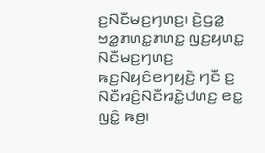ꤢ꤬ꤡꤢꤪꤗꤢ꤬ꤚꤛꤢ꤬꤯ ꤢꤧ꤬ꤞꤤ꤭ ꤠꤤ꤭ꤊꤛꤢ꤭ꤊꤛꤢ꤭ ꤜꤢ꤬ꤟꤛꤢ꤭ ꤡꤢꤪꤗꤢ꤬ꤚꤛꤢ꤬ ꤒꤢ꤬ꤡꤟꤢꤨꤕꤚꤟꤢꤧ꤬ ꤚꤢꤪ ꤢ꤬ ꤡꤢꤪꤙꤢꤨ꤬ꤡꤢꤪꤙꤢꤧ꤭ꤓꤛꤢ꤬ ꤕꤢ꤭ ꤜꤢꤨ꤭ ꤒꤥ꤬꤯